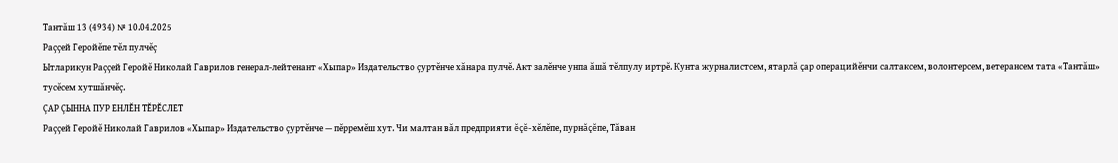Тантăш 13 (4934) № 10.04.2025
Раççей Геройĕпе тĕл пулчĕç
Ытларикун Раççей Геройĕ Николай Гаврилов генерал-лейтенант «Хыпар» Издательство çуртĕнче хăнара пулчĕ. Акт залĕнче унпа ăшă тĕлпулу иртрĕ. Кунта журналистсем, ятарлă çар операцийĕнчи салтаксем, волонтерсем, ветерансем тата «Тантăш» тусĕсем хутшăнчĕç.
ÇАР ÇЫННА ПУР ЕНЛĔН ТĔРĔСЛЕТ
Раççей Геройĕ Николай Гаврилов «Хыпар» Издательство çуртĕнче — пĕрремĕш хут. Чи малтан вăл предприяти ĕçĕ-хĕлĕпе, пурнăçĕпе, Тăван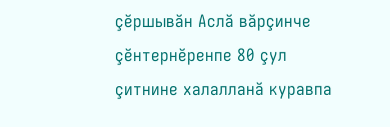çĕршывăн Аслă вăрçинче çĕнтернĕренпе 80 çул çитнине халалланă куравпа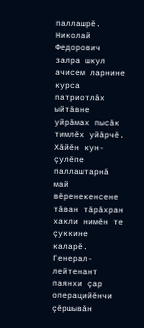паллашрĕ. Николай Федорович залра шкул ачисем ларнине курса патриотлăх ыйтăвне уйрăмах пысăк тимлĕх уйăрчĕ. Хăйĕн кун-çулĕпе паллаштарнă май вĕренекенсене тăван тăрăхран хакли нимĕн те çуккине каларĕ. Генерал-лейтенант паянхи çар операцийĕнчи çĕршывăн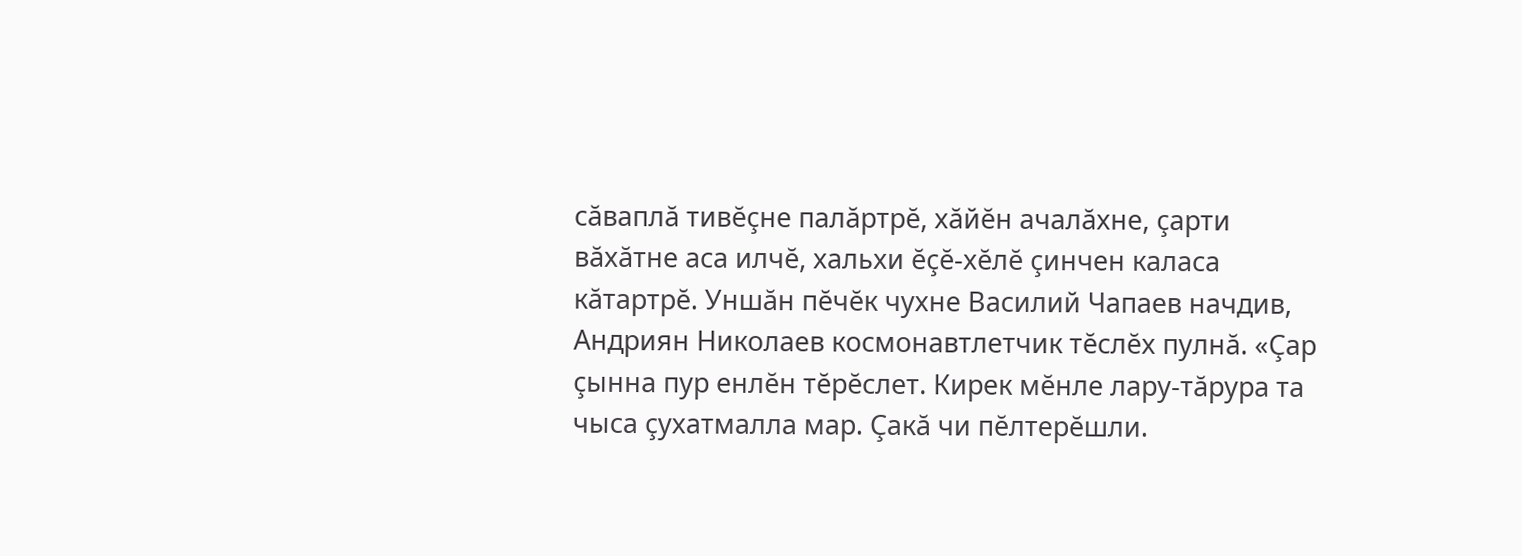сăваплă тивĕçне палăртрĕ, хăйĕн ачалăхне, çарти вăхăтне аса илчĕ, хальхи ĕçĕ-хĕлĕ çинчен каласа кăтартрĕ. Уншăн пĕчĕк чухне Василий Чапаев начдив, Андриян Николаев космонавтлетчик тĕслĕх пулнă. «Çар çынна пур енлĕн тĕрĕслет. Кирек мĕнле лару-тăрура та чыса çухатмалла мар. Çакă чи пĕлтерĕшли.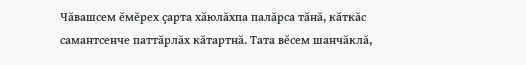Чăвашсем ĕмĕрех çарта хăюлăхпа палăрса тăнă, кăткăс самантсенче паттăрлăх кăтартнă. Тата вĕсем шанчăклă,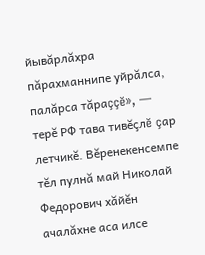йывăрлăхра пăрахманнипе уйрăлса, палăрса тăраççĕ», — терĕ РФ тава тивĕçлĕ çар летчикĕ. Вĕренекенсемпе тĕл пулнă май Николай Федорович хăйĕн ачалăхне аса илсе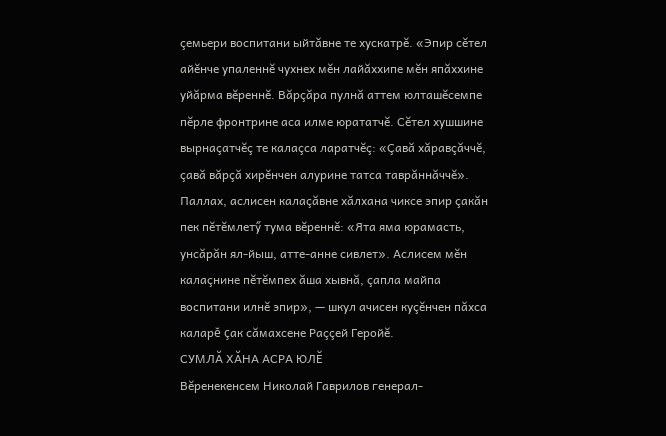çемьери воспитани ыйтăвне те хускатрĕ. «Эпир сĕтел айĕнче упаленнĕ чухнех мĕн лайăххипе мĕн япăххине уйăрма вĕреннĕ. Вăрçăра пулнă аттем юлташĕсемпе пĕрле фронтрине аса илме юрататчĕ. Сĕтел хушшине вырнаçатчĕç те калаçса ларатчĕç: «Çавă хăравçăччĕ, çавă вăрçă хирĕнчен алурине татса таврăннăччĕ». Паллах, аслисен калаçăвне хăлхана чиксе эпир çакăн пек пĕтĕмлетӳ тума вĕреннĕ: «Ята яма юрамасть, унсăрăн ял-йыш, атте-анне сивлет». Аслисем мĕн калаçнине пĕтĕмпех ăша хывнă, çапла майпа воспитани илнĕ эпир», — шкул ачисен куçĕнчен пăхса каларĕ çак сăмахсене Раççей Геройĕ.
СУМЛĂ ХĂНА АСРА ЮЛĔ
Вĕренекенсем Николай Гаврилов генерал-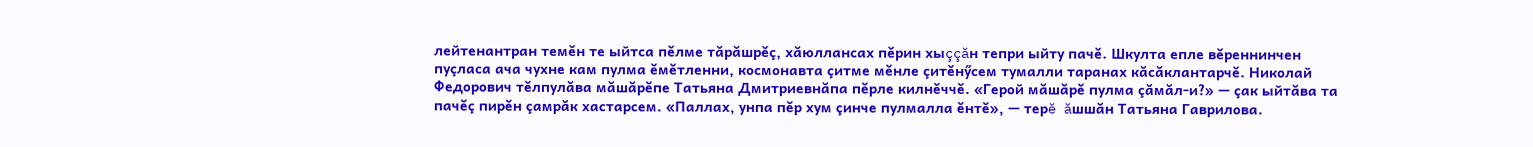лейтенантран темĕн те ыйтса пĕлме тăрăшрĕç, хăюллансах пĕрин хыççăн тепри ыйту пачĕ. Шкулта епле вĕреннинчен пуçласа ача чухне кам пулма ĕмĕтленни, космонавта çитме мĕнле çитĕнӳсем тумалли таранах кăсăклантарчĕ. Николай Федорович тĕлпулăва мăшăрĕпе Татьяна Дмитриевнăпа пĕрле килнĕччĕ. «Герой мăшăрĕ пулма çăмăл-и?» — çак ыйтăва та пачĕç пирĕн çамрăк хастарсем. «Паллах, унпа пĕр хум çинче пулмалла ĕнтĕ», — терĕ ăшшăн Татьяна Гаврилова.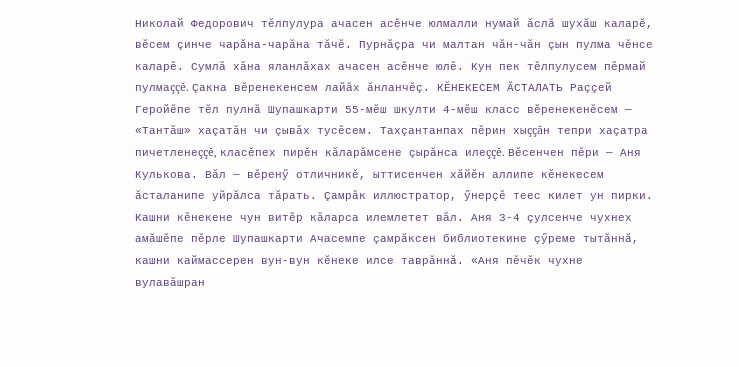Николай Федорович тĕлпулура ачасен асĕнче юлмалли нумай ăслă шухăш каларĕ, вĕсем çинче чарăна-чарăна тăчĕ. Пурнăçра чи малтан чăн-чăн çын пулма чĕнсе каларĕ. Сумлă хăна яланлăхах ачасен асĕнче юлĕ. Кун пек тĕлпулусем пĕрмай пулмаççĕ. Çакна вĕренекенсем лайăх ăнланчĕç. КĔНЕКЕСЕМ ĂСТАЛАТЬ Раççей Геройĕпе тĕл пулнă Шупашкарти 55-мĕш шкулти 4-мĕш класс вĕренекенĕсем — «Тантăш» хаçатăн чи çывăх тусĕсем. Тахçантанпах пĕрин хыççăн тепри хаçатра пичетленеççĕ, класĕпех пирĕн кăларăмсене çырăнса илеççĕ. Вĕсенчен пĕри — Аня Кулькова. Вăл — вĕренӳ отличникĕ, ыттисенчен хăйĕн аллипе кĕнекесем ăсталанипе уйрăлса тăрать. Çамрăк иллюстратор, ӳнерçĕ теес килет ун пирки. Кашни кĕнекене чун витĕр кăларса илемлетет вăл. Аня 3-4 çулсенче чухнех амăшĕпе пĕрле Шупашкарти Ачасемпе çамрăксен библиотекине çӳреме тытăннă, кашни каймассерен вун-вун кĕнеке илсе таврăннă. «Аня пĕчĕк чухне вулавăшран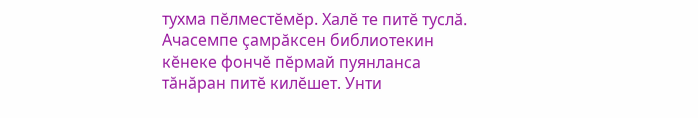тухма пĕлместĕмĕр. Халĕ те питĕ туслă. Ачасемпе çамрăксен библиотекин кĕнеке фончĕ пĕрмай пуянланса тăнăран питĕ килĕшет. Унти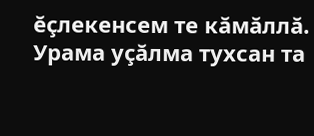ĕçлекенсем те кăмăллă. Урама уçăлма тухсан та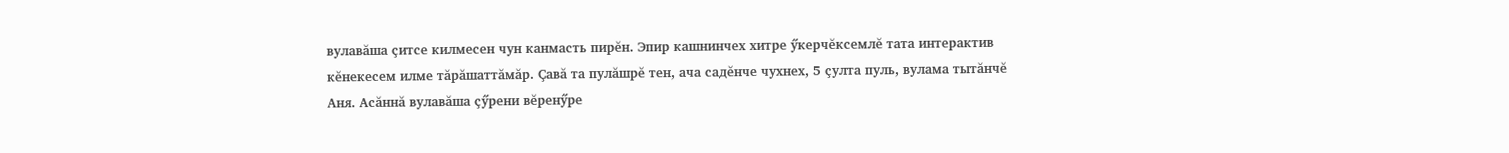вулавăша çитсе килмесен чун канмасть пирĕн. Эпир кашнинчех хитре ӳкерчĕксемлĕ тата интерактив кĕнекесем илме тăрăшаттăмăр. Çавă та пулăшрĕ тен, ача садĕнче чухнех, 5 çулта пуль, вулама тытăнчĕ Аня. Асăннă вулавăша çӳрени вĕренӳре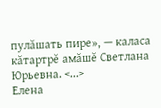пулăшать пире», — каласа кăтартрĕ амăшĕ Светлана Юрьевна. <...>
Елена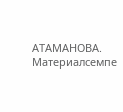АТАМАНОВА.
Материалсемпе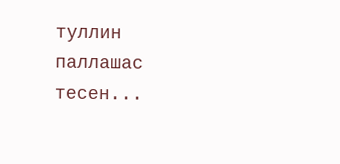туллин паллашас тесен...